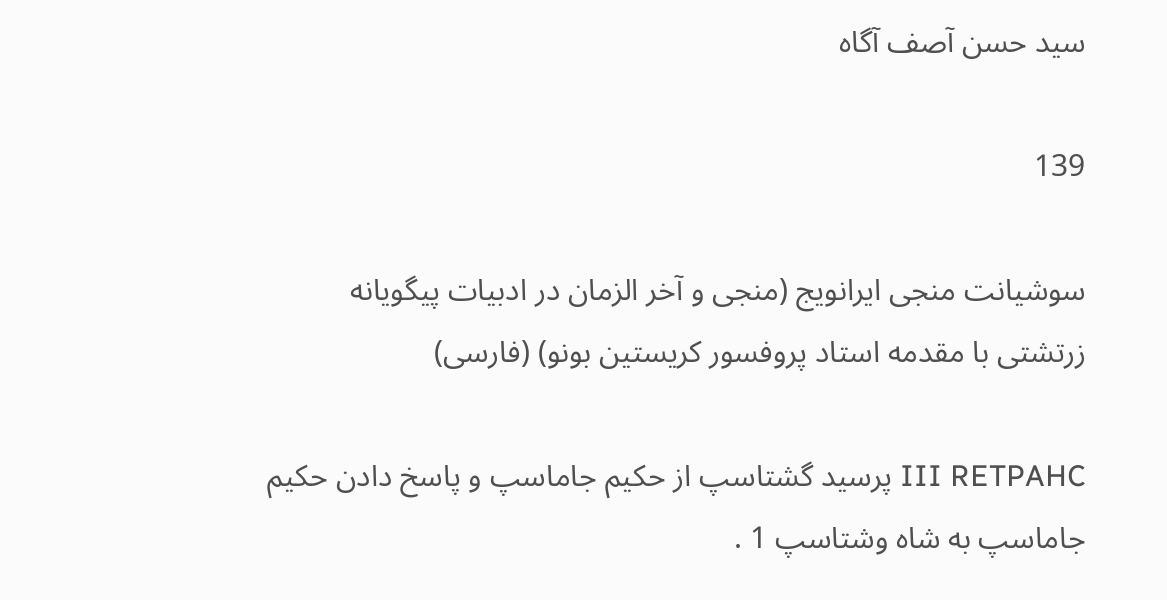سيد حسن آصف آگاه

139

سوشيانت منجى ايرانويج (منجى و آخر الزمان در ادبيات پيگويانه زرتشتى با مقدمه استاد پروفسور كريستين بونو) (فارسى)

III RETPAHC پرسيد گشتاسپ از حكيم جاماسپ و پاسخ دادن حكيم جاماسپ به شاه وشتاسپ 1 .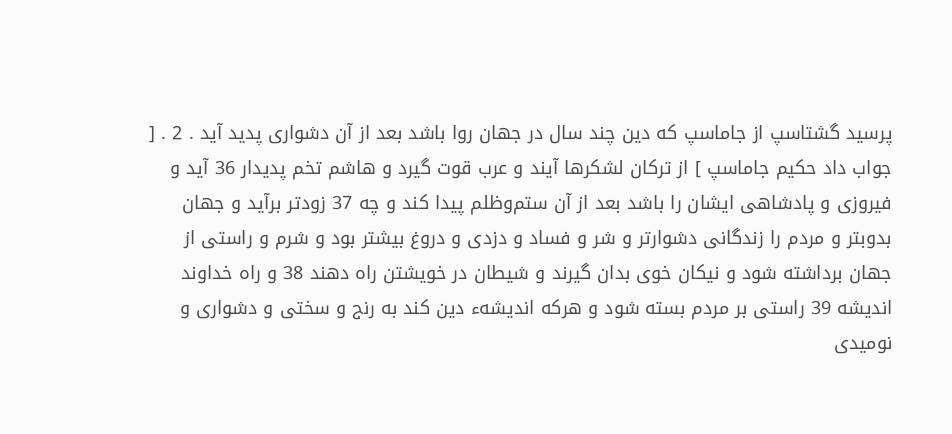پرسيد گشتاسپ از جاماسپ كه دين چند سال در جهان روا باشد بعد از آن دشوارى پديد آيد . 2 . [ جواب داد حكيم جاماسپ ] از تركان لشكرها آيند و عرب قوت گيرد و هاشم تخم پديدار 36 آيد و فيروزى و پادشاهى ايشان را باشد بعد از آن ستم‌وظلم پيدا كند و چه 37 زودتر برآيد و جهان بدوبتر و مردم را زندگانى دشوارتر و شر و فساد و دزدى و دروغ بيشتر بود و شرم و راستى از جهان برداشته شود و نيكان خوى بدان گيرند و شيطان در خويشتن راه دهند 38 و راه خداوند انديشه 39 راستى بر مردم بسته شود و هركه انديشهء دين كند به رنج و سختى و دشوارى و نوميدى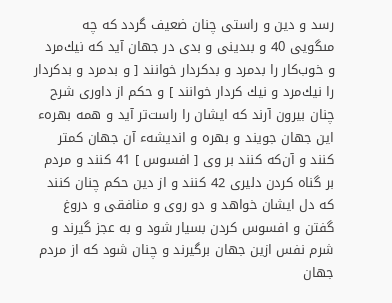رسد و دين و راستى چنان ضعيف گردد كه چه مىگويى 40 و بىدينى و بدى در جهان آيد كه نيك‌مرد و خوب‌كار را بدمرد و بدكردار خوانند [ و بدمرد و بدكردار را نيك‌مرد و نيك كردار خوانند ] و حكم از داورى شرح چنان بيرون آرند كه ايشان را راست‌تر آيد و همه بهرهء اين جهان جويند و بهره و انديشهء آن جهان كمتر كنند و آن‌كه كنند بر وى [ افسوس ] 41 كنند و مردم بر گناه كردن دليرى 42 كنند و از دين حكم چنان كنند كه دل ايشان خواهد و دو روى و منافقى و دروغ گفتن و افسوس كردن بسيار شود و به عجز گيرند و شرم نفس ازين جهان برگيرند و چنان شود كه از مردم جهان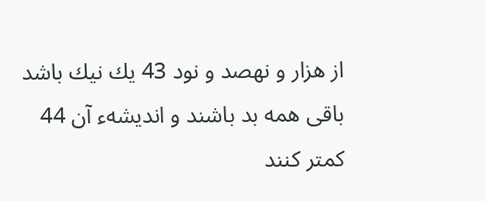از هزار و نهصد و نود 43 يك نيك باشد باقى همه بد باشند و انديشهء آن 44 كمتر كنند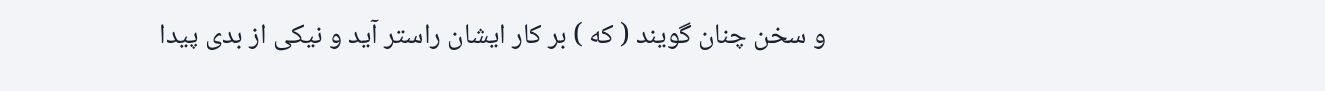و سخن چنان گويند ( كه ) بر كار ايشان راستر آيد و نيكى از بدى پيدا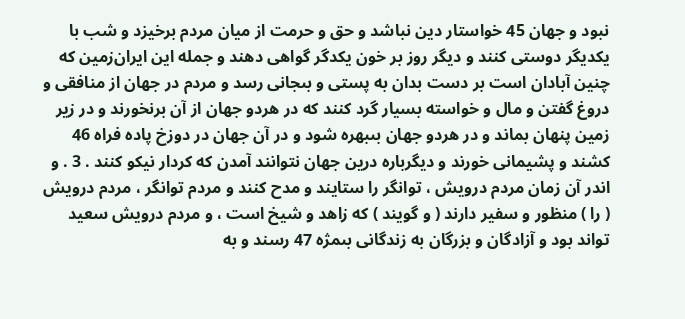نبود و جهان 45 خواستار دين نباشد و حق و حرمت از ميان مردم برخيزد و شب با يكديگر دوستى كنند و ديگر روز بر خون يكدگر گواهى دهند و جمله اين ايران‌زمين كه چنين آبادان است بر دست بدان به پستى و بىجانى رسد و مردم در جهان از منافقى و دروغ گفتن و مال و خواسته بسيار گرد كنند كه در هردو جهان از آن برنخورند و در زير زمين پنهان بماند و در هردو جهان بىبهره شود و در آن جهان در دوزخ پاده فراه 46 كشند و پشيمانى خورند و ديگرباره درين جهان نتوانند آمدن كه كردار نيكو كنند . 3 . و اندر آن زمان مردم درويش ، توانگر را ستايند و مدح كنند و مردم توانگر ، مردم درويش ( را ) منظور و سفير دارند ( و گويند ) كه زاهد و شيخ است ، و مردم درويش سعيد تواند بود و آزادگان و بزرگان به زندگانى بىمژه 47 رسند و به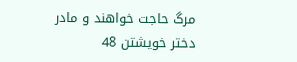مرگ حاجت خواهند و مادر دختر خويشتن 48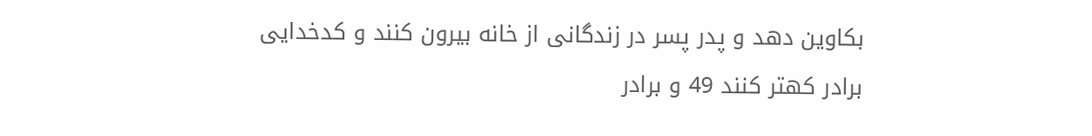بكاوين دهد و پدر پسر در زندگانى از خانه بيرون كنند و كدخدايى برادر كهتر كنند 49 و برادر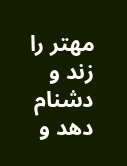مهتر را زند و دشنام دهد و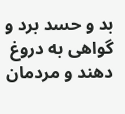بد و حسد برد و گواهى به دروغ دهند و مردمان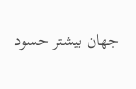جهان بيشتر حسود